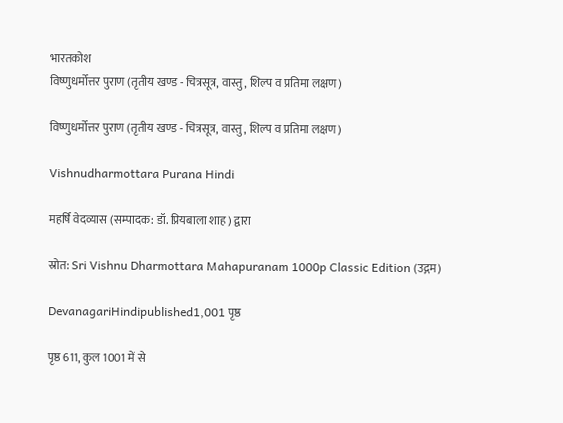भारतकोश
विष्णुधर्मोत्तर पुराण (तृतीय खण्ड - चित्रसूत्र, वास्तु, शिल्प व प्रतिमा लक्षण)

विष्णुधर्मोत्तर पुराण (तृतीय खण्ड - चित्रसूत्र, वास्तु, शिल्प व प्रतिमा लक्षण)

Vishnudharmottara Purana Hindi

महर्षि वेदव्यास (सम्पादक: डॉ. प्रियबाला शाह) द्वारा

स्रोत: Sri Vishnu Dharmottara Mahapuranam 1000p Classic Edition (उद्गम)

DevanagariHindipublished1,001 पृष्ठ

पृष्ठ 611, कुल 1001 में से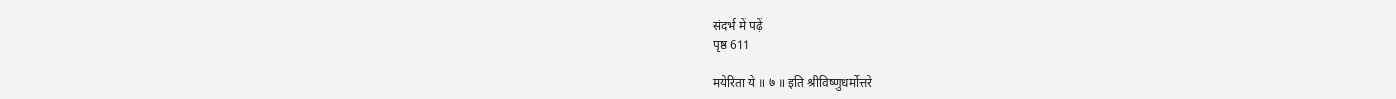संदर्भ में पढ़ें
पृष्ठ 611

मयेरिता ये ॥ ७ ॥ इति श्रीविष्णुधर्मोत्तरे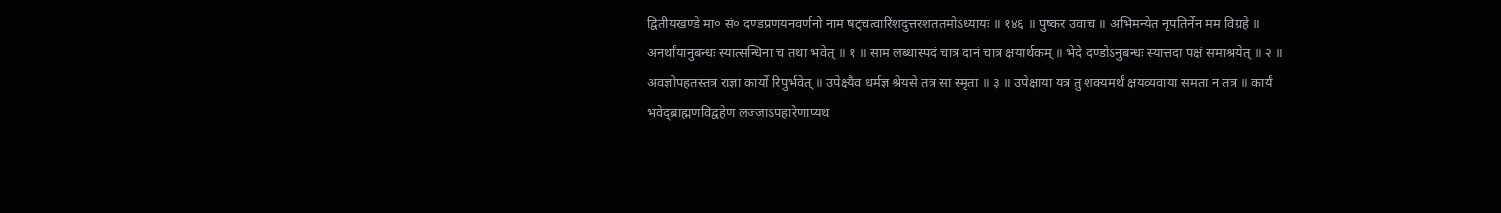द्वितीयखण्डे मा० सं० दण्डप्रणयनवर्णनो नाम षट्चत्वारिंशदुत्तरशततमोऽध्यायः ॥ १४६ ॥ पुष्कर उवाच ॥ अभिमन्येत नृपतिर्नेन मम विग्रहे ॥ अनर्थांयानुबन्धः स्यात्सन्धिना च तथा भवेत् ॥ १ ॥ साम लब्धास्पदं चात्र दानं चात्र क्षयार्थकम् ॥ भेदे दण्डोऽनुबन्धः स्यात्तदा पक्षं समाश्रयेत् ॥ २ ॥ अवज्ञोपहतस्तत्र राज्ञा कार्यो रिपुर्भवेत् ॥ उपेक्ष्यैव धर्मज्ञ श्रेयसे तत्र सा स्मृता ॥ ३ ॥ उपेक्षाया यत्र तु शक्यमर्थं क्षयव्यवाया समता न तत्र ॥ कार्यं भवेद्ब्राह्मणविद्वहेण लज्जाऽपहारेणाप्यथ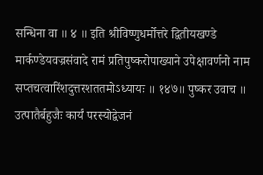सन्धिना वा ॥ ४ ॥ इति श्रीविष्णुधर्मोत्तरे द्वितीयखण्डे मार्कण्डेयवज्रसंवादे रामं प्रतिपुष्करोपाख्याने उपेक्षावर्णनो नाम सप्तचत्वारिंशदुत्तरशततमोऽध्यायः ॥ १४७॥ पुष्कर उवाच ॥ उत्पातैर्बहुजैः कार्यं परस्योद्वेजनं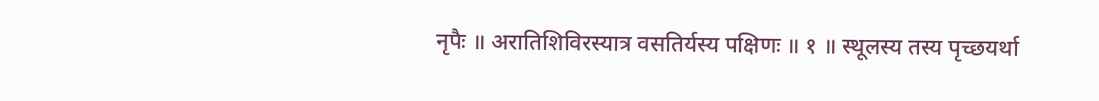नृपैः ॥ अरातिशिविरस्यात्र वसतिर्यस्य पक्षिणः ॥ १ ॥ स्थूलस्य तस्य पृच्छयर्था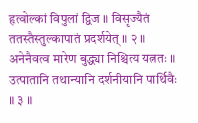हृत्वोल्कां विपुलां द्विज ॥ विसृज्यैतं ततस्तैस्तुल्कापातं प्रदर्शयेत् ॥ २ ॥ अनेनैवत्व मारेण बुद्ध्या निश्चित्य यत्नतः ॥ उत्पातानि तथान्यानि दर्शनीयानि पार्थिवैः ॥ ३ ॥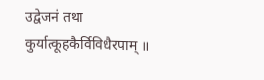उद्वेजनं तथा कुर्यात्कूहकैर्विविधैरपाम् ॥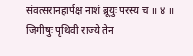संवत्सरानहार्पक्ष नाशं ब्रूयुः परस्य च ॥ ४ ॥ जिगीषुः पृथिवी राज्ये तेन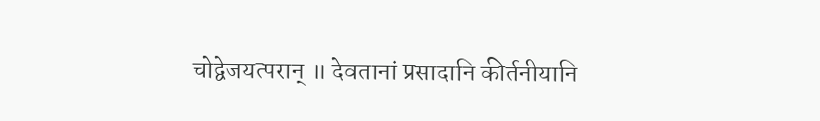चोद्वेजयत्परान् ॥ देवतानां प्रसादानि कीर्तनीयानि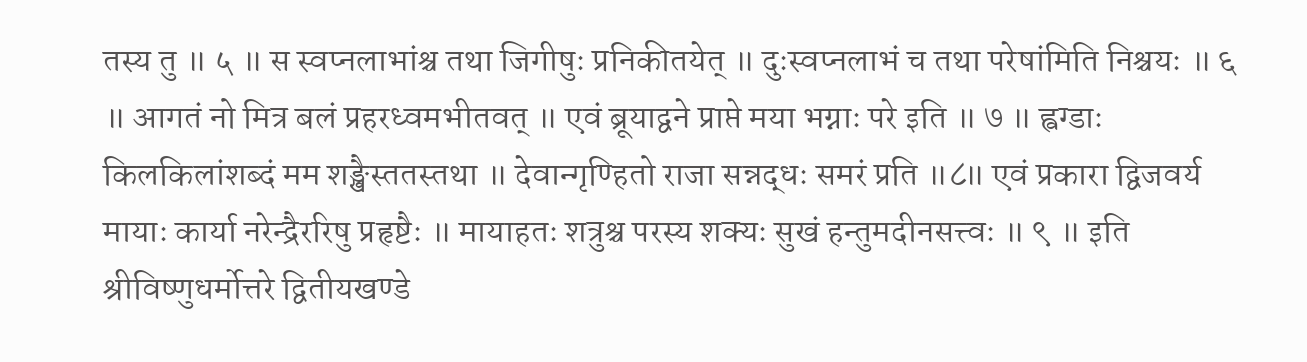तस्य तु ॥ ५ ॥ स स्वप्नलाभांश्च तथा जिगीषुः प्रनिकीतयेत् ॥ दुःस्वप्नलाभं च तथा परेषांमिति निश्चयः ॥ ६ ॥ आगतं नो मित्र बलं प्रहरध्वमभीतवत् ॥ एवं ब्रूयाद्वने प्राप्ते मया भग्नाः परे इति ॥ ७ ॥ ह्वग्डाः किलकिलांशब्दं मम शङ्खैस्ततस्तथा ॥ देवान्गृण्हितो राजा सन्नद्धः समरं प्रति ॥८॥ एवं प्रकारा द्विजवर्य मायाः कार्या नरेन्द्रैररिषु प्रहृष्टैः ॥ मायाहतः शत्रुश्च परस्य शक्यः सुखं हन्तुमदीनसत्त्वः ॥ ९ ॥ इति श्रीविष्णुधर्मोत्तरे द्वितीयखण्डे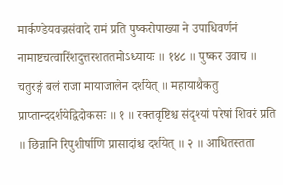मार्कण्डेयवज्रसंवादे रामं प्रति पुष्करोपाख्या ने उपाधिवर्णनं नामाष्टचत्वारिंशदुत्तरशततमोऽध्यायः ॥ १४८ ॥ पुष्कर उवाच ॥ चतुरङ्गं बलं राजा मायाजालेन दर्शयेत् ॥ महायाथैकतु प्राप्तान्ददर्शयेद्विदोकसः ॥ १ ॥ रक्तवृष्टिश्च संदृश्यां परेषां शिवरं प्रति ॥ छिन्नानि रिपुशीर्षाणि प्रासादांश्च दर्शयेत् ॥ २ ॥ आधितस्तता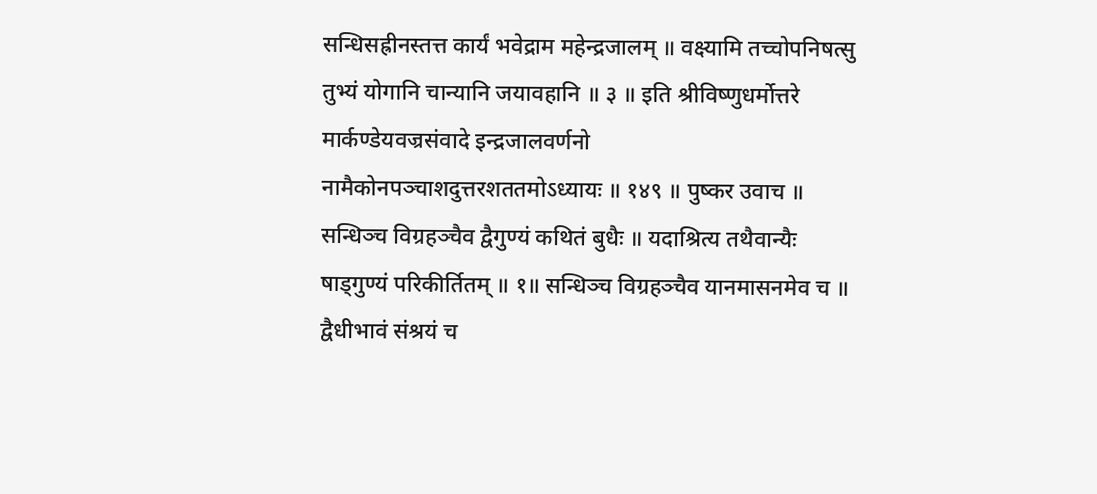सन्धिसह्रीनस्तत्त कार्यं भवेद्राम महेन्द्रजालम् ॥ वक्ष्यामि तच्चोपनिषत्सु तुभ्यं योगानि चान्यानि जयावहानि ॥ ३ ॥ इति श्रीविष्णुधर्मोत्तरे मार्कण्डेयवज्रसंवादे इन्द्रजालवर्णनो नामैकोनपञ्चाशदुत्तरशततमोऽध्यायः ॥ १४९ ॥ पुष्कर उवाच ॥ सन्धिञ्च विग्रहञ्चैव द्वैगुण्यं कथितं बुधैः ॥ यदाश्रित्य तथैवान्यैः षाड्गुण्यं परिकीर्तितम् ॥ १॥ सन्धिञ्च विग्रहञ्चैव यानमासनमेव च ॥ द्वैधीभावं संश्रयं च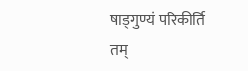षाड्गुण्यं परिकीर्ति तम्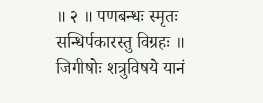॥ २ ॥ पणबन्धः स्मृतः सन्धिर्पकारस्तु विग्रहः ॥ जिगीषोः शत्रुविषये यानं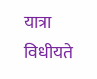यात्रा विधीयते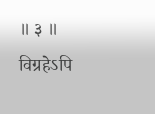॥ ३ ॥ विग्रहेऽपि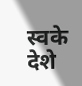स्वके देशे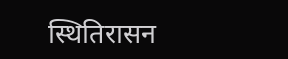स्थितिरासन